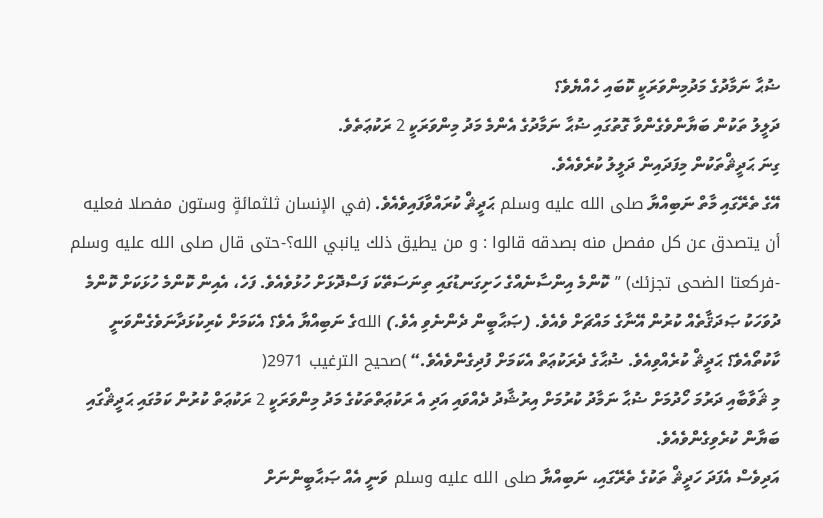ޟުޙާ ނަމާދުގެ މަދުމިންވަރަކީ ކޮބައި ހެއްޔެވެ؟
ދަލީލު ތަކުން ބަޔާންވެގެންވާ ގޮތުގައި ޟުޙާ ނަމާދުގެ އެންމެ މަދު މިންވަރަކީ 2 ރަކުޢަތެވެ.
ގިނަ ޙަދީޘްތަކުން މިފަދައިން ދަލީލު ކުރެވެއެވެ.
އޭގެ ތެރޭގައި މާތް ނަބިއްޔާ صلى الله عليه وسلم ޙަދީޘް ކުރައްވާފައިވެއެވެ. (في الإنسان ثلثمائةٍ وستون مفصلا فعليه أن يتصدق عن كل مفصل منه بصدقه قالوا : و من يطيق ذلك يانبي الله؟-حتى قال صلى الله عليه وسلم -فركعتا الضحى تجزئك) ” ކޮންމެ އިންސާނެއްގެ ހަށިގަނޑުގައި ތިނަސަތޭކަ ފަސްދޮޅަށް ހުޅުވެއެވެ. ފަހެ، އެއިން ކޮންމެ ހުޅަކަށް ކޮންމެ ދުވަހަކު ޞަދަޤާތެއް ކުރުން އޭނާގެ މައްޗަށް ވެއެވެ. (ޞަޙާބީން ދެންނެވި އެވެ.) اللهގެ ނަބިއްޔާ އެވެ؟ އެކަމަށް ކެރިކުޅަދާނަވެގެންވަނީ ކާކުތޯއެވެ؟ ޙަދީޘް ކުރެއްވިއެވެ. ޟުޙާގެ ދެރަކުޢަތް އެކަމަށް ފުދިގެންވެއެވެ.“ )صحيح الترغيب 2971(
މި ޘަވާބާއި ދަރުމަ ހޯދުމަށް ޟުޙާ ނަމާދު ކުރުމަށް އިރުޝާދު ދެއްވައި އަދި އެ ރަކުޢަތްތަކުގެ މަދު މިންވަރަކީ 2 ރަކުޢަތް ކުރުން ކަމުގައި ޙަދީޘްގައި ބަޔާން ކުރެވިގެންވެއެވެ.
އަދިވެސް އެފަދަ ހަދީޘް ތަކުގެ ތެރޭގައި، ނަބިއްޔާ صلى الله عليه وسلم ވަނީ އެއް ޞަޙާބީންނަށް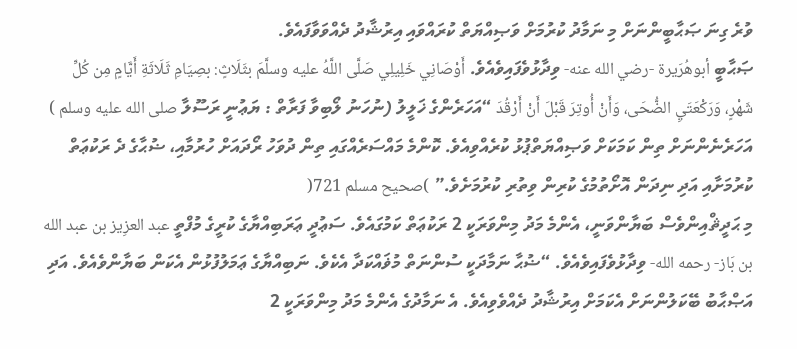ވުރެ ގިނަ ޞަޙާބީންނަށް މި ނަމާދު ކުރުމަށް ވަޞިއްޔަތް ކުރައްވައި އިރުޝާދު ދެއްވަވާފައެވެ.
ޞަޙާބީ أبوهُرَيرة -رضي الله عنه- ވިދާޅުވެފައިވެއެވެ. أَوْصَانِي خَلِيلِي صَلَّى اللَّهُ عليه وسلَّمَ بثَلَاثٍ: بصِيَامِ ثَلَاثَةِ أَيَّامٍ مِن كُلِّ شَهْرٍ، وَرَكْعَتَيِ الضُّحَى، وَأَنْ أُوتِرَ قَبْلَ أَنْ أَرْقُدَ “އަހަރެންގެ ޚަލީލު (ނުހަނު ލޯބިވާ ފަރާތް : ޔަޢުނީ ރަސޫލާ صلى الله عليه وسلم ) އަހަރެނެންނަށް ތިން ކަމަކަށް ވަޞިއްޔަތްޕުޅު ކުރެއްވިއެވެ. ކޮންމެ މައްސަރެއްގައި ތިން ދުވަހު ރޯދައަށް ހުރުމާއި، ޟުޙާގެ ދެ ރަކުޢަތް ކުރުމަށާއި އަދި ނިދަން އޮށޯތުމުގެ ކުރިން ވިތުރި ކުރުމަށެވެ.” )صحيح مسلم 721(
މި ޙަދީޘްއިންވެސް ބަޔާންވަނީ، އެންމެ މަދު މިންވަރަކީ 2 ރަކުޢަތް ކަމުގައެވެ. ސަޢުދީ ޢަރަބިއްޔާގެ ކުރީގެ މުފްތީ عبد العزِيز بن عبد الله بن بَاز- رحمه الله- ވިދާޅުވެފައިވެއެވެ. “ޟުޙާ ނަމާދަކީ ސުންނަތް މުޥައްކަދާ އެކެވެ. ނަބިއްޔާގެ ޢަމަލުފުޅުން އެކަން ބަޔާންވެއެވެ. އަދި އަޞްޙާބު ބޭކަލުންނަށް އެކަމަށް އިރުޝާދު ދެއްވެވިއެވެ. އެ ނަމާދުގެ އެންމެ މަދު މިންވަރަކީ 2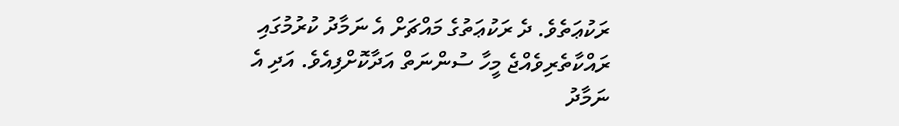ރަކުޢަތެވެ. ދެ ރަކުޢަތުގެ މައްޗަށް އެ ނަމާދު ކުރުމުގައި ރައްކާތެރިވެއްޖެ މީހާ ސުންނަތް އަދާކޮށްފިއެވެ. އަދި އެ ނަމާދު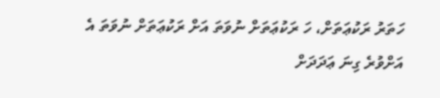ހަތަރު ރަކުޢަތަށް، ހަ ރަކުޢަތަށް ނުވަތަ އަށް ރަކުޢަތަށް ނުވަތަ އެ އަށްވުރެ ގިނަ ޢަދަދަށް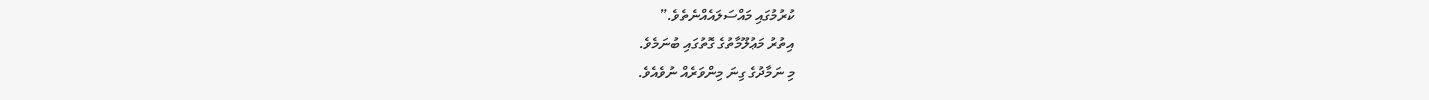ކުރުމުގައި މައްސަލައެއްނެތެވެ.”
އިތުރު މަޢުލޫމާތުގެ ގޮތުގައި ބުނަމެވެ.
މި ނަމާދުގެ ގިނަ މިންވަރެއް ނުވެއެވެ.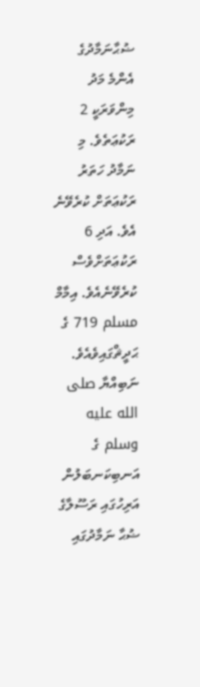ޟުޙާނަމާދުގެ އެންމެ މަދު މިންވަރަކީ 2 ރަކުޢަތެވެ. މި ނަމާދު ހަތަރު ރަކުޢަތަށް ކުރެވޭނެ އެވެ. އަދި 6 ރަކުޢަތަށްވެސް ކުރެވޭނެއެވެ. އިމާމް مسلم 719 ގެ ޙަދީޘްގައިވެއެވެ. ނަބިއްޔާ صلى الله عليه وسلم ގެ އަނބިކަނބަލުން އަރިހުގައި ރަސޫލާގެ ޟުޙާ ނަމާދުގައި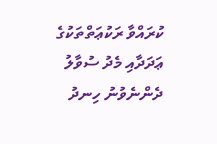ކުރައްވާ ރަކުޢަތްތަކުގެ ޢަދަދާއި މެދު ސުވާލު ދެންނެވުނު ހިނދު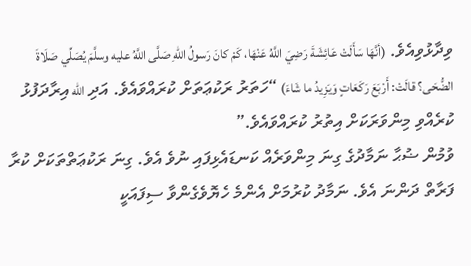ވިދާޅުވިއެވެ. (أنَّهَا سَأَلَتْ عَائِشَةَ رَضِيَ اللَّهُ عَنْهَا، كَمْ كانَ رَسولُ اللهِ صَلَّى اللَّهُ عليه وسلَّمَ يُصَلِّي صَلَاةَ الضُّحَى؟ قالَتْ: أَرْبَعَ رَكَعَاتٍ وَيَزِيدُ ما شَاءَ) “ހަތަރު ރަކުޢަތަށް ކުރައްވައެވެ. އަދި الله އިރާދަފުޅު ކުރެއްވި މިންވަރަކަށް އިތުރު ކުރައްވައެވެ.”
ވުމުން ޟުޙާ ނަމާދުގެ ގިނަ މިންވަރެއް ކަނޑައެޅިފައި ނުވެ އެވެ. ގިނަ ރަކުޢަތްތަކަށް ކުރާ ފަރާތް ދަންނަ އެވެ. ނަމާދު ކުރުމަށް އެންމެ ހެޔޮވެގެންވާ ސިފައަކީ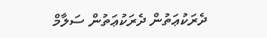ދެރަކުޢަތުން ދެރަކުޢަތުން ސަލާމް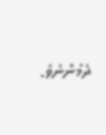ދެމުންނެވެ.